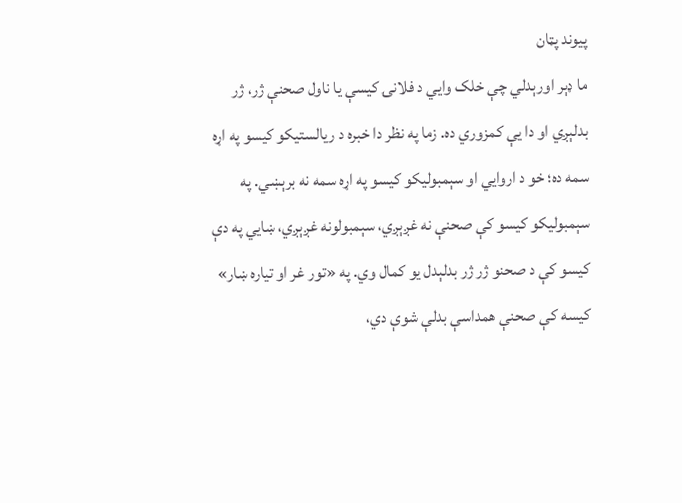پیوند پټان
ما ډېر اورېدلي چې خلک وايي د فلانۍ کیسې یا ناول صحنې ژر، ژر بدلېږي او دا یې کمزوري ده. زما په نظر دا خبره د ریالستیکو کیسو په اړه سمه ده؛ خو د اروايي او سېمبولیکو کیسو په اړه سمه نه برېښي. په سېمبولیکو کیسو کې صحنې نه غږېږي، سېمبولونه غږېږي، ښايي په دې کیسو کې د صحنو ژر ژر بدلېدل يو کمال وي. په «تور غر او تیاره ښار» کیسه کې صحنې همداسې بدلې شوې دي،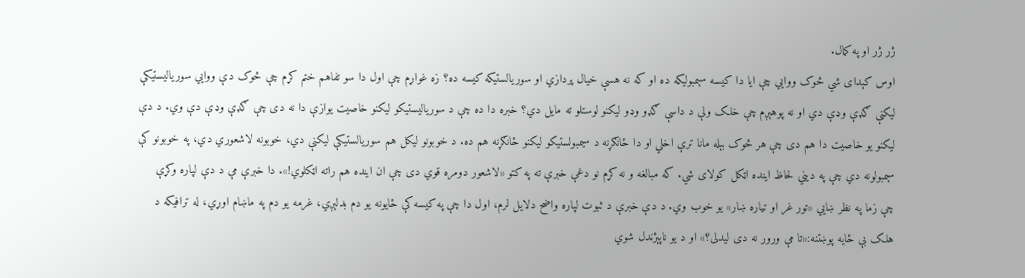ژر ژر او په کمال.
اوس کېدای شي څوک ووايي چې ایا دا کیسه سېمبولیکه ده او که نه هسې خیال پردازي او سوریالستیکه کیسه ده؟ زه غواړم چې اول دا سو تفاهم ختم کړم چې څوک دې ووايي سوریالیستیکې لیکنې ګډې وډې دي او نه پوهېږم چې خلک ولې د داسې ګډو وډو ليکنو لوستلو ته مایل دي؟ خبره دا ده چې د سوریالیستیکو لیکنو خاصیت یوازې دا نه دی چې ګډې وډې دې وي. د دې لیکنو يو خاصیت دا هم دی چې هر څوک بېله مانا ترې اخلي او دا ځانګړنه د سیمبولستیکو لیکنو ځانګړنه هم ده. د خوبونو لیکل هم سوریالستیکې لیکنې دي، خوبونه لاشعوري دي، په خوبونو کې سېمبولونه دي چې په دیني لحاظ اینده اټکل کولای شي. که مبالغه و نه کړم نو دغې خبرې ته په کتو «لاشعور دومره قوي دی چې ان اینده هم راته اټکلوي!». دا خبرې مې د دې لپاره وکړې چې زما په نظر ښایي «تور غر او تیاره ښار» يو خوب وي. د دې خبرې د ثبوت لپاره واضح دلایل لرم، اول دا چې په کیسه کې ځایونه يو دم بدلېږي، غرمه يو دم په ماښام اوړي، له ترافیکه د هلک بې ځایه پوښتنه:«تا مې ورور نه دی لیدلی؟» او د یو ناپېژندل شوي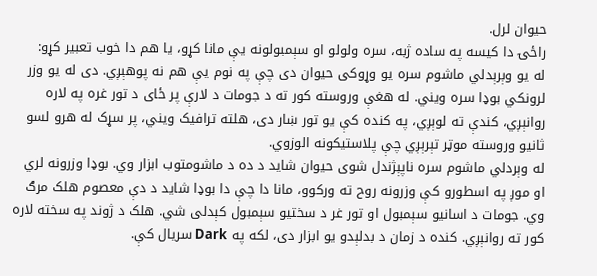حیوان لرل.
راځۍ دا کيسه په ساده ژبه، سره ولولو او سېمبولونه یې مانا کړو، یا هم دا خوب تعبیر کړو:
له يو وېرېدلي ماشوم سره يو وړوکی حیوان دی چې په نوم یې هم نه پوهېږي. دی له يو وزر لرونکي بوډا سره ويني. له هغې وروسته کور ته د جومات د لارې پر ځای د تور غره په لاره روانېږي، کندې ته لوېږي، په کنده کې یو تور ښار دی، هلته ترافیک ويني، پر سړک له هرو لسو ثانیو وروسته موټر تېرېږي چې پلاستیکونه الوزوي.
له وېردلي ماشوم سره ناپېژندل شوی حیوان شاید د ده د ماشومتوب ابزار وي. بوډا وزرونه لري او موږ په اسطورو کې وزرونه روح ته ورکوو، مانا دا چې دا بوډا شاید د دې معصوم هلک مرګ وي. جومات د اسانیو سېمبول او تور غر د سختیو سېمبول کېدلی شي. هلک د ژوند په سخته لاره کور ته روانېږي. کنده د زمان د بدلېدو یو ابزار دی، لکه په Dark سریال کې.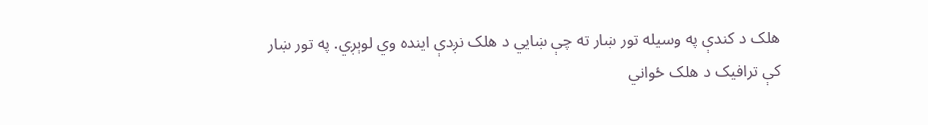هلک د کندې په وسیله تور ښار ته چې ښايي د هلک نږدې اینده وي لوېږي. په تور ښار کې ترافیک د هلک ځواني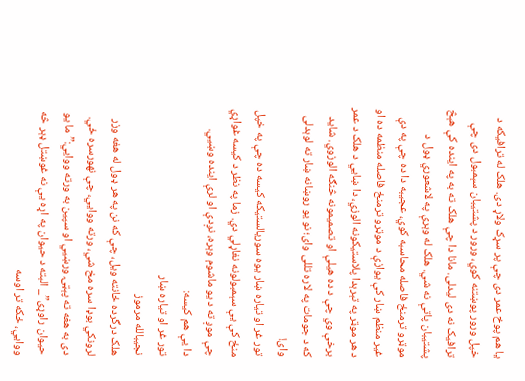يا هم پوخ عمر دی چې پر سړک ولاړ دی. هلک له ترافیکه د خپل ورور پوښتنه کوي، ورور د پشتیبان سېمبول دی چې ترافیک نه دی لیدلی. مانا دا چې هلک ته به په اینده کې هېڅ پشتیبان پاتې نه شي. هلک له وېرې په لاشعوري ډول د موټرو ترمنځ فاصله محاسبه کوي، عجیبه دا ده چې په دې غیر منظم ښار کې يوازې د موټرو ترمنځ فاصله منظمه ده او د هر موټر په تېرېدا پلاستیکونه الوزي، دا ښايي د هلک د عمر برخې وي چې د ده هیلې او تصمیمونه څنګه الوزوي. شاید که د جومات په لاره تللی وای؛ نو یو روښانه ښار ته لوېدلی وای!
تور غر او تیاره ښار يوه سوریالستیکه کیسه ده چې په خپل منځ کې یې سېمبولونه نغاړلي دي. زما په نظر د کیسه غواړي چې موږ ته د يو ماشوم وېره، نږدې او لرې اینده وښیي.
دا یې هم کیسه:
تور غر او تیاره ښار
نجیبالله مرموز
هلک درگرده ځانته ويل، چې که نن په هر ډول له هغه وزر لرونکي بوډا سره مخ شي، ورته ووايي، چې نهورسره ځي. دی به هغه ته پېټۍ ورښيي او سپين به ورته ووايي:” ما يو حيوان راوړی”_ البته د حيوان په اړه يې نه غوښتل ډېر څه ووايي، ځکه تر اوسه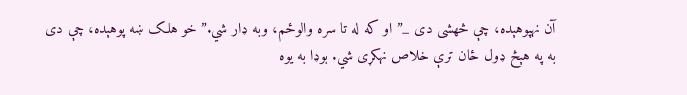آن نهپوهېده، چې څهشی دی _” او که له تا سره والوځم، وبه ډار شي.” خو هلک ښه پوهېده، چې دی به په هېڅ ډول ځان ترې خلاص نهکړی شي. بوډا به یوه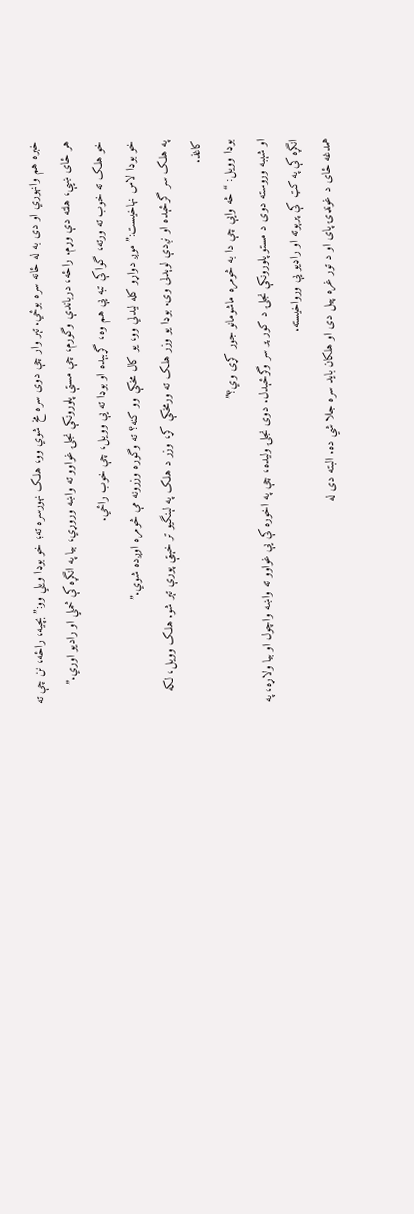خبره هم وانهوري او دی به له ځانه سره بوځي. تېر وار چې دوی سره مخ شوي وو، هلک نهورسره ته؛ خو بوډا ويلي وو:” بچيه، راځه، نن چې ته هر ځای ښیې، هلته دې وړم. راځه، درباندې وگورم، چې مستې پلورونکې نجلۍ غواوو ته واښه وروړي، بیا په انگړه کې څملي او راديو اوري.”
خو هلک ته خوب ته ورته، گواکې تبه يې هم وه، گړبېده او بوډا ته یې وويل، چې خوب راځي.
خو بوډا لاس نهاخیست:” موږ دواړو کله ليدلي وو، يو کال مخکې وو کنه؟ ته وگوره وزرونه مې څومره اوږده شوي.”
په هلک سر گرځېده او نږدې لوېدلی وی. بوډا يو وزر هلک ته ورمخکې کړ، وزر د هلک په لېنگیو تر خېټې پورې تېر شو. هلک وويل، لکه کاغذ.
بوډا وويل: “څه وايې چې دا به څومره ماشومانو جور کړی وي؟”
او شېبه وروسته دوی د مستو پلورونکې نجلۍ د کور پر سر وگرځېدل. دوی نجلۍ ولیده، چې په اخوره کې یې غواوو ته واښه واچول او بیا ولاړه، په انگړه کې په کټ کې پرېوته او راډيو يې ورواخیسته.
همدغه ځای د غونډۍ پای او د تور غره پيل دی او هلکان باید سره جلا شي ده. البته دی له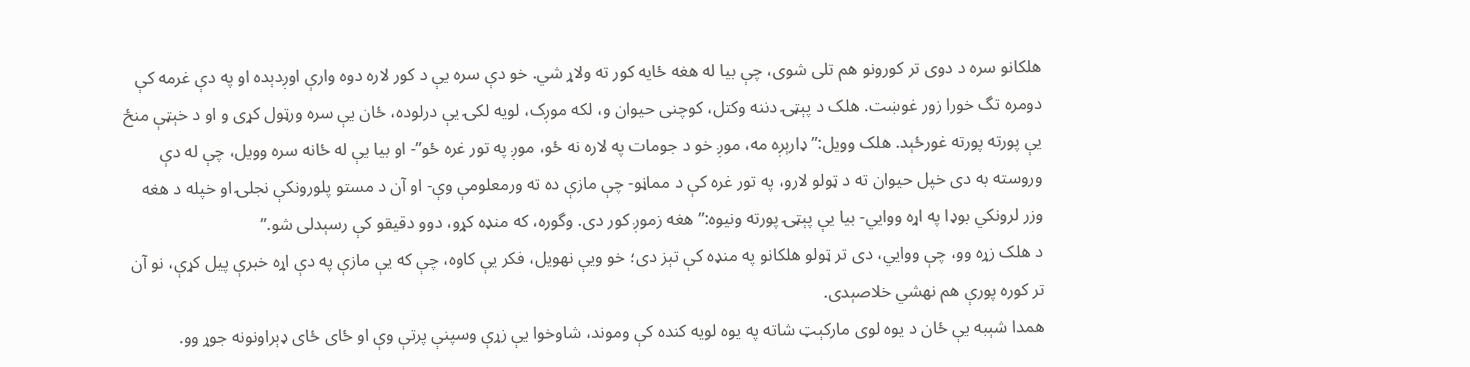هلکانو سره د دوی تر کورونو هم تلی شوی، چې بیا له هغه ځايه کور ته ولاړ شي. خو دې سره يې د کور لاره دوه وارې اوږدېده او په دې غرمه کې دومره تگ خورا زور غوښت. هلک د پېټۍ دننه وکتل، کوچنی حيوان و، لکه موږک، لويه لکۍ یې درلوده، ځان يې سره ورټول کړی و او د خېټې منځ یې پورته پورته غورځېد. هلک وويل:” ډارېږه مه، موږ خو د جومات په لاره نه ځو، موږ په تور غره ځو”- او بیا یې له ځانه سره وویل، چې له دې وروسته به دی خپل حيوان ته د ټولو لارو، په تور غره کې د مماڼو- چې مازې ده ته ورمعلومې وې- او آن د مستو پلورونکې نجلۍ او خپله د هغه وزر لرونکي بوډا په اړه ووايي- بیا یې پېټۍ پورته ونيوه:” هغه زموږ کور دی. وگوره، که منډه کړو، دوو دقیقو کې رسېدلی شو.”
د هلک زړه وو، چې ووايي، دی تر ټولو هلکانو په منډه کې تېز دی؛ خو ويې نهويل، فکر يې کاوه، چې که يې مازې په دې اړه خبرې پيل کړې، نو آن تر کوره پورې هم نهشي خلاصېدی.
همدا شېبه یې ځان د یوه لوی مارکېټ شاته په یوه لویه کنده کې وموند، شاوخوا یې زړې وسپنې پرتې وې او ځای ځای ډېراونونه جوړ وو.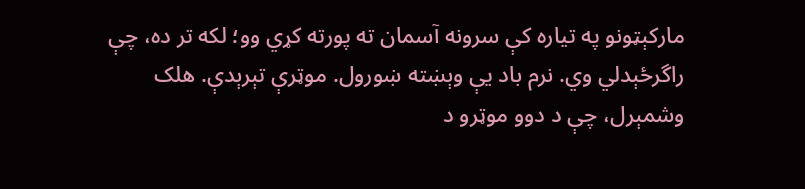مارکېټونو په تیاره کې سرونه آسمان ته پورته کړي وو؛ لکه تر ده، چې راگرځېدلي وي. نرم باد یې وېښته ښورول. موټرې تېرېدې. هلک وشمېرل، چې د دوو موټرو د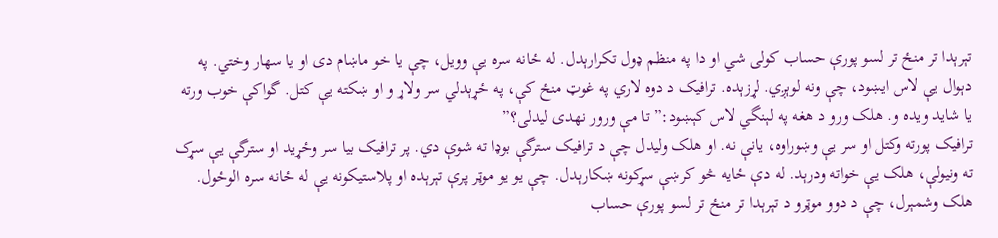تېرېدا تر منځ تر لسو پورې حساب کولی شي او دا په منظم ډول تکرارېدل. له ځانه سره یې وویل، چې یا خو ماښام دی او يا سهار وختي. په دېوال یې لاس ايښود، چې ونه لوېږي. لړزېده. ترافیک د دوه لاري په غوټ منځ کې، په ځړېدلي سر ولاړ و او ښکته یې کتل. گواکې خوب ورته یا شايد ويده و. هلک ورو د هغه په لېنگي لاس کېښود:” تا مې ورور نهدی لیدلی؟”
ترافيک پورته وکتل او سر يې وښوراوه، یانې نه. او هلک وليدل چې د ترافيک سترگې بوډا ته شوې دي. پر ترافيک بیا سر وځړید او سترگې یې سړک ته ونیولې، هلک يې خواته ودرېد. له دې ځايه څو کرښې سړکونه ښکارېدل. چې یو یو موټر پرې تېرېده او پلاستيکونه یې له ځانه سره الوځول. هلک وشمېرل، چې د دوو موټرو د تېرېدا تر منځ تر لسو پورې حساب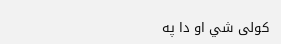کولی شي او دا په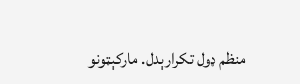منظم ډول تکرارېدل. مارکېټونو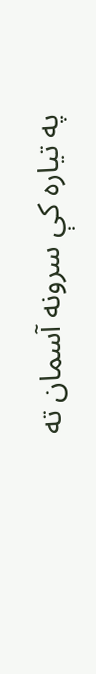په تیاره کې سرونه آسمان ته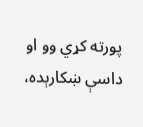پورته کړي وو او داسې ښکارېده،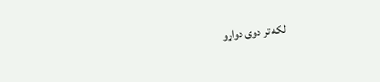لکه تر دوی دواړو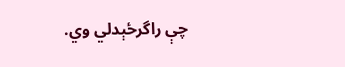چې راگرځېدلي وي.